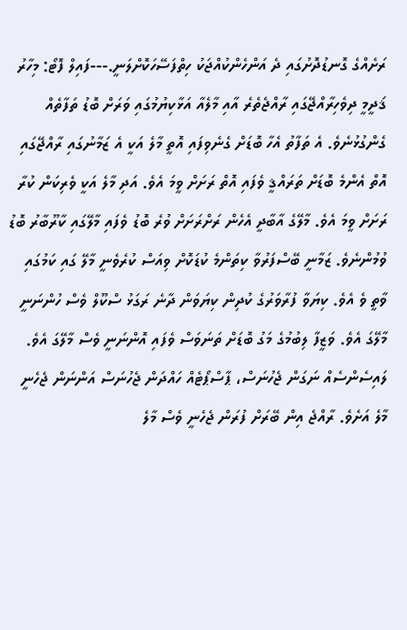ރަށެއްގެ ގޮނޑުދޮށުގައި ދެ އަންހެންކުއްޖަކު ހިތްފަސޭހަކޮށްލަނީ.---ފައިލް ފޮޓޯ: މިހާރު
ޤަދީމީ ދިވެހިރާއްޖޭގައި ރާއްޖެތެރެ އާއި މާލެއާ އަޅާކިޔުމުގައި ވަރަށް ބޮޑު ތަފާތެއް ގެންގުޅުނެވެ. އެ ތަފާތު އެހާ ބޮޑަށް ގެނެވިފައި އޮތީ މާލެ އަކީ އެ ޒަމާނުގައި ރާއްޖޭގައި އޮތް އެންމެ ބޮޑަށް ތަރައްޤީ ވެފައި އޮތް ރަށަށް ވީމަ އެވެ. އަދި މާލެ އަކީ ވެރިކަން ކުރާ ރަށަށް ވީމަ އެވެ. މާލޭގެ އާބާދީ އެހެން ރަށްރަށަށް ވުރެ ބޮޑު ވެފައި މާލޭގައި ކާރޫބާރު ބޮޑު ވުމުންނެވެ. ޒަމާނީ ބޭސްފަރުވާ ކިތަންމެ ކުޑަކޮށް ވިއަސް ކުރެވެނީ މާލޭ ގައި ކަމުގައި ވާތީ ވެ އެވެ. ކިޔަވާ ފުރާވަރުގެ ކުދިން ކިޔަވަން ދާނެ ރަގަޅު ސްކޫލް ވެސް ހުންނަނީ މާލޭގަ އެވެ. ވަޒީފާ ލިބުމުގެ މަގު ބޮޑަށް ތަނަވަސް ވެފައި އޮންނަނީ ވެސް މާލޭގަ އެވެ. ލައިސެންސެއް ނަގަން ޖެހުނަސް، ޕާސްޕޯޓެއް ހައްދަން ޖެހުނަސް އަންނަން ޖެހެނީ މާލެ އަށެވެ. ރާއްޖެ އިން ބޭރަށް ފުރަން ޖެހެނީ ވެސް މާލެ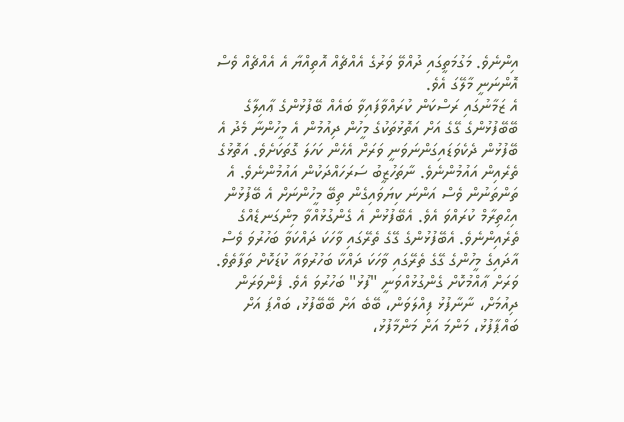އިންނެވެ. މަގުމަތީގައި ދުއްވޭ ވަރުގެ އެއްޗެއް އޮތިއްޔާ އެ އެއްޗެއް ވެސް އޮންނަނީ މާލޭގަ އެވެ.
އެ ޒަމާނުގައި ރަސްކަން ކުރައްވާފައިވާ ބައެއް ބޭފުޅުންގެ ޢާއިލާގެ ބޭބޭފުޅުންގެ ގޭގެ އަށް އަތޮޅުތަކުގެ މީހުން ދިއުމުން އެ މީހުންނާ މެދު އެ ބޭފުޅުން ދެކެވަޑައިގަންނަވަނީ ވަރަށް އެހެން ކަހަލަ ގޮތަކަށެވެ. އަތޮޅުގެ ތެރެއިން އައުމުންނެވެ. ނާތަހުޒީބު ސަރަހައްދަކުން އައުމުންނެވެ. އެ ތަންތަނުން ވެސް އަންނަ ކިޔަވައިގެން ތިބޭ މީހުންނަށް އެ ބޭފުޅުން އިޙްތިރާމް ކުރައްވަ އެވެ. އެބޭފުޅުން އެ ގެންގުޅުއްވާ މިންގަނޑެއްގެ ތެރެއިންނެވެ. އެބޭފުޅުންގެ ގޭގެ ތެރޭގައި ވާހަކަ ދައްކަވާ ބަހުރުވަ ވެސް އާދައިގެ މީހުންގެ ގޭގެ ތެރޭގައި ވާހަކަ ދައްކާ ބަހުރުވައާ ކުޑަކޮށް ތަފާތެވެ. ވަރަށް ޢާއްމުކޮށް ގެންގުޅުއްވަނީ "ފުޅު" ބަހުރުވަ އެވެ. ފެންވަރަން ދިއުމަށް، ނާނާފުޅު ފިއްލަވަން، ބޭބެ އަށް ބޭބޭފުޅު، ބައްޕަ އަށް ބައްޕާފުޅު، މަންމަ އަށް މަންމާފުޅު،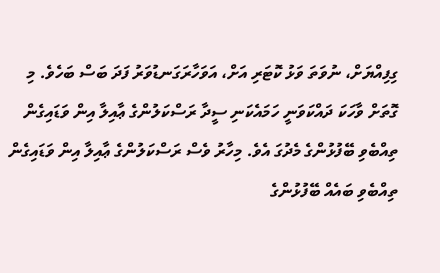ގިފިއްޔަށް، ނުވަތަ ވަޅު ކޮޓަރި އަށް، އަވަހާރަގަނޑުވަރު ފަދަ ބަސް ބަހެވެ. މި ގޮތަށް ވާހަކަ ދައްކަވަނީ ހަމައެކަނި ސީދާ ރަސްކަލުންގެ ޢާއިލާ އިން ވަޑައިގެން ތިއްބެވި ބޭފުޅުންގެ މެދުގަ އެވެ. މިހާރު ވެސް ރަސްކަލުންގެ ޢާއިލާ އިން ވަޑައިގެން ތިއްބެވި ބައެއް ބޭފުޅުންގެ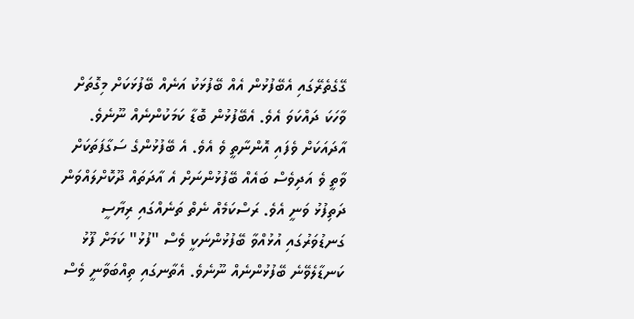ގޭގެތެރޭގައި އެބޭފުޅުން އެއް ބޭފުޅަކު އަނެއް ބޭފުޅަކަށް މިގޮތަށް ވާހަކަ ދައްކަވަ އެވެ. އެބޭފުޅުން ބޮޑާ ކަމަކުންނެއް ނޫނެވެ. އާދައަކަށް ވެފައި އޮންނާތީ ވެ އެވެ. އެ ބޭފުޅުންގެ ސަގާފަތަކަށް ވާތީ ވެ އަދިވެސް ބައެއް ބޭފުޅުންނަށް އެ އާދަތައް ދޫކޮށްލައްވަން ދަތިފުޅު ވަނީ އެވެ. ރަސްކަމެއް ނެތް ތަނެއްގައި ރިޔާސީ ގަނޑުވަރުގައި އުޅުއްވާ ބޭފުޅުންނަކީ ވެސް "ފުޅު" ކަމަށް ފޫޅު ކަނޑާލެވޭނެ ބޭފުޅުންނެއް ނޫނެވެ. އެތާނގައި ތިއްބަވާނީ ވެސް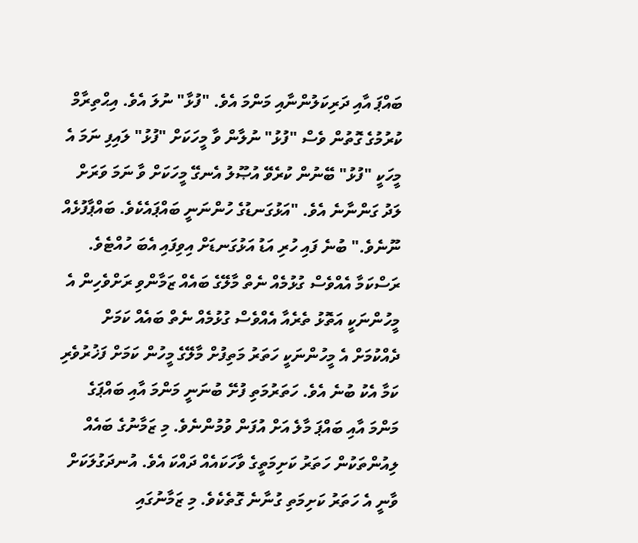ބައްޕަ އާއި ދަރިކަލުންނާއި މަންމަ އެވެ. "ފުޅާ" ނުލަ އެވެ. އިޙްތިރާމް ކުރުމުގެ ގޮތުން ވެސް "ފުޅު" ނުލާން ވާ މީހަކަށް "ފުޅު" ލައިފި ނަމަ އެ މީހަކީ "ފުޅު" ބޭނުން ކުރެވޭ އުޞޫލު އެނގޭ މީހަކަށް ވާ ނަމަ ވަރަށް ލަދު ގަންނާނެ އެވެ. "އަޅުގަނޑުގެ ހުންނަނީ ބައްޕައެކެވެ. ބައްޕާފުޅެއް ނޫނެވެ." ބުނެ ފައި ހުރި އަޑު އަޅުގަނޑަށް އިވިފައި އެބަ ހުއްޓެވެ.
ރަސްކަމާ އެއްވެސް ގުޅުމެއް ނެތް މާލޭގެ ބައެއް ޒަމާންވި ރަށްވެހިން އެ މީހުންނަކީ އަތޮޅު ތެރެއާ އެއްވެސް ގުޅުމެއް ނެތް ބައެއް ކަމަށް ދެއްކުމަށް އެ މީހުންނަކީ ހަތަރު މަތިފުށް މާލޭގެ މީހުން ކަމަށް ފަޚުރުވެރި ކަމާ އެކު ބުނެ އެވެ. ހަތަރުމަތި ފުށޭ ބުނަނީ މަންމަ އާއި ބައްޕަގެ މަންމަ އާއި ބައްޕަ މާލެ އަށް އުފަން ވުމުންނެވެ. މި ޒަމާނުގެ ބައެއް ލިއުންތަކުން ހަތަރު ކަށިމަތީގެ ވާހަކައެއް ދައްކަ އެވެ. އުނދަގުލަކަށް ވާނީ އެ ހަތަރު ކަށިމަތި ގުނާނެ ގޮތެކެވެ. މި ޒަމާނުގައި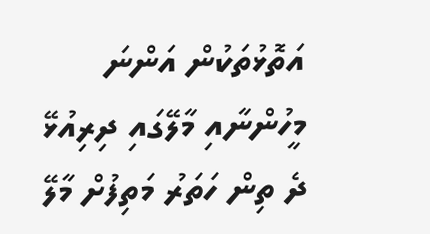އަތޮޅުތަކުން އަންނަ މީހުންނާއި މާލޭގައި ދިރިއުޅޭ ދެ ތިން ހަތަރު މަތިފުށް މާލޭ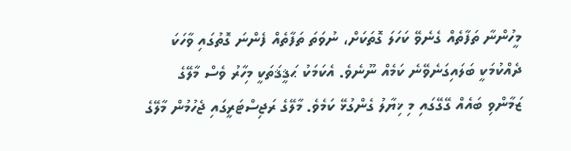މީހުންނާ ތަފާތެއް ގެނެވޭ ކަހަލަ ގޮތަކަށް، ނުވަތަ ތަފާތެއް ފެންނަ ގޮތުގައި ވާހަކަ ދެއްކުމަކީ ބަލައިގަނެވޭނެ ކަމެއް ނޫނެވެ. އެކަމަކު ޙަޤީޤަތަކީ މިހާރު ވެސް މާލޭގެ ޒަމާންވި ބައެއް ގޭގޭގައި މި ޚިޔާލު ގެންގުޅޭ ކަމެވެ. މާލޭގެ ރަޖިސްޓަރީގައި ޖެހުމުން މާލޭގެ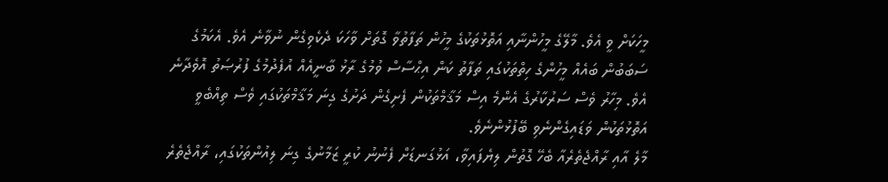މީހަކަށް ވީ އެވެ. މާލޭގެ މީހުންނާއި އަތޮޅުތަކުގެ މީހުން ތަފާތުވާ ގޮތަށް ވާހަކަ ދެކެވިގެން ނުވާނެ އެވެ. އެކަމުގެ ސަބަބުން ބައެއް މީހުންގެ ހިތްތަކުގައި ތަފާތު ކަން އިޙްސާސް ވުމުގެ ރާޅު ބާނީއެއް އުފެދުމުގެ ފުރުޞަތު އޮވެދާނެ އެވެ. މިހާރު ވެސް ސަރުކާރުގެ އެންމެ އިސް މަޤާމްތަކުން ފެށިގެން ދަށުގެ ގިނަ މަޤާމްތަކުގައި ވެސް ތިއްބެވީ އަތޮޅުތަކުން ވަޑައިގެންނެވި ބޭފުޅުންނެވެ.
މާލެ އާއި ރާއްޖެތެރެއާ ބެހޭ ގޮތުން ލިޔެފައިވާ، އަޅުގަނޑަށް ފެނުނު ކުރީ ޒަމާނުގެ ގިނަ ލިއުންތަކުގައި، ރާއްޖެތެރެ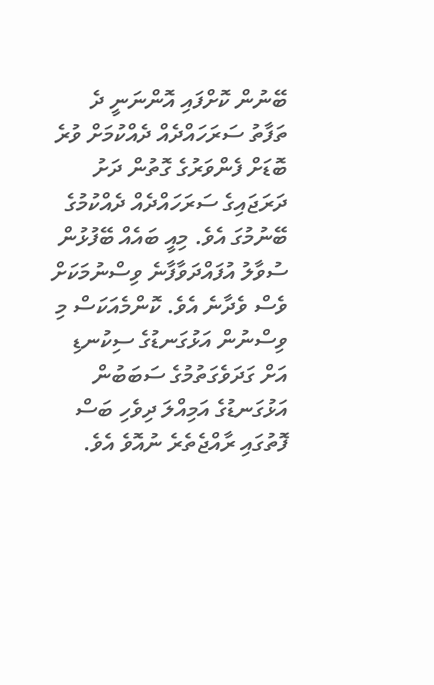ބޭނުން ކޮށްފައި އޮންނަނީ ދެ ތަފާތު ސަރަހައްދެއް ދެއްކުމަށް ވުރެ ބޮޑަށް ފެންވަރުގެ ގޮތުން ދަށު ދަރަޖައިގެ ސަރަހައްދެއް ދެއްކުމުގެ ބޭނުމުގަ އެވެ. މިއީ ބައެއް ބޭފުޅުން ސުވާލު އުފައްދަވާފާނެ ވިސްނުމަކަށް ވެސް ވެދާނެ އެވެ. ކޮންމެއަކަސް މި ވިސްނުން އަޅުގަނޑުގެ ސިކުނޑި އަށް ގަދަވެގަތުމުގެ ސަބަބުން އަޅުގަނޑުގެ އަމިއްލަ ދިވެހި ބަސް ފޮތުގައި ރާއްޖެތެރެ ނުއޮވެ އެވެ.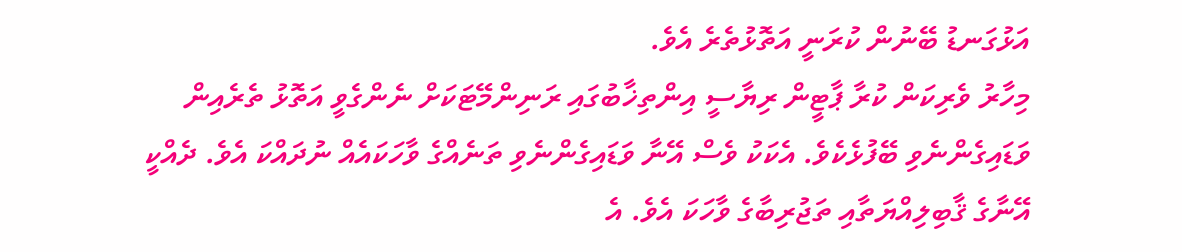އަޅުގަނޑު ބޭނުން ކުރަނީ އަތޮޅުތެރެ އެވެ.
މިހާރު ވެރިކަން ކުރާ ޕާޓީން ރިޔާސީ އިންތިޚާބުގައި ރަނިންމޭޓަކަށް ނެންގެވީ އަތޮޅު ތެރެއިން ވަޑައިގެންނެވި ބޭފުޅެކެވެ. އެކަކު ވެސް އޭނާ ވަޑައިގެންނެވި ތަނެއްގެ ވާހަކައެއް ނުދައްކަ އެވެ. ދެއްކީ އޭނާގެ ޤާބިލިއްޔަތާއި ތަޖުރިބާގެ ވާހަކަ އެވެ. އެ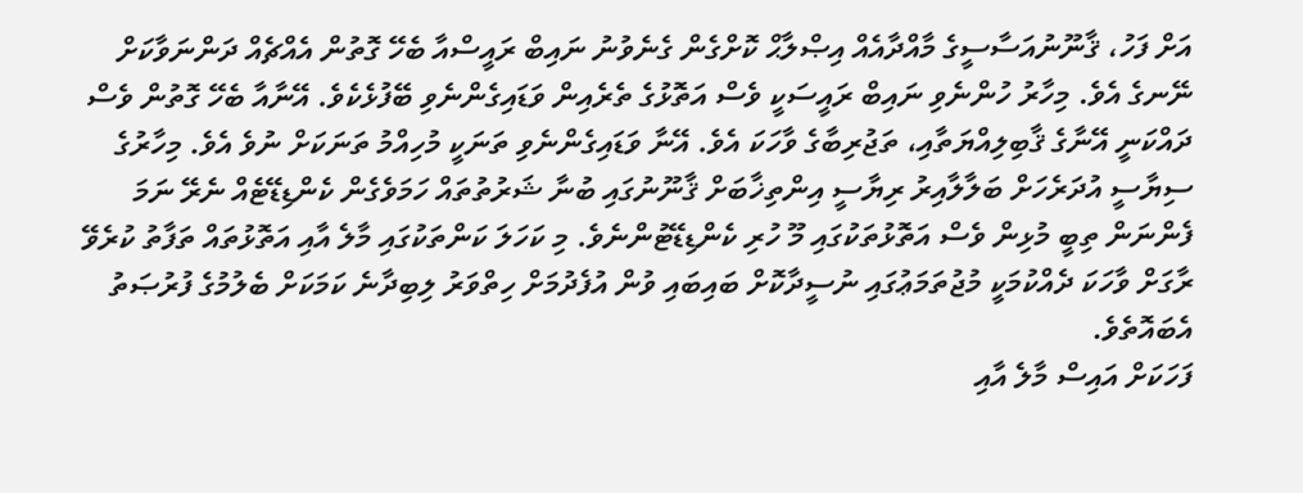އަށް ފަހު، ޤާނޫނުއަސާސީގެ މާއްދާއެއް އިޞްލާޙް ކޮށްގެން ގެނެވުނު ނައިބް ރައީސްއާ ބެހޭ ގޮތުން އެއްޗެއް ދަންނަވާކަށް ނޭނގެ އެވެ. މިހާރު ހުންނެވި ނައިބް ރައީސަކީ ވެސް އަތޮޅުގެ ތެރެއިން ވަޑައިގެންނެވި ބޭފުޅެކެވެ. އޭނާއާ ބެހޭ ގޮތުން ވެސް ދައްކަނީ އޭނާގެ ޤާބިލިއްޔަތާއި، ތަޖުރިބާގެ ވާހަކަ އެވެ. އޭނާ ވަޑައިގެންނެވި ތަނަކީ މުހިއްމު ތަނަކަށް ނުވެ އެވެ. މިހާރުގެ ސިޔާސީ އުދަރެހަށް ބަލާލާއިރު ރިޔާސީ އިންތިޚާބަށް ޤާނޫނުގައި ބުނާ ޝަރުތުތައް ހަމަވެގެން ކެންޑިޑޭޓެއް ނެރޭ ނަމަ ފެންނަން ތިބީ މުޅިން ވެސް އަތޮޅުތަކުގައި މޫ ހުރި ކެންޑިޑޭޓުންނެވެ. މި ކަހަލަ ކަންތަކުގައި މާލެ އާއި އަތޮޅުތައް ތަފާތު ކުރެވޭ ރާގަށް ވާހަކަ ދެއްކުމަކީ މުޖުތަމަޢުގައި ނުސީދާކޮށް ބައިބައި ވުން އުފެދުމަށް ހިތްވަރު ލިބިދާނެ ކަމަކަށް ބެލުމުގެ ފުރުޞަތު އެބައޮތެވެ.
ފަހަކަށް އައިސް މާލެ އާއި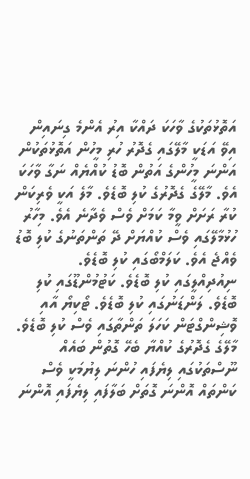އަތޮޅުތަކުގެ ވާހަކަ ދައްކާ އިރު އެންމެ ގިނައިން އިވޭ އަޑަކީ މާލޭގައި ގެދޮރު ހުރި މީހުން އަތޮޅުތަކުން އަންނަ މީހުންގެ އަތުން ބޮޑު ކުއްޔެއް ނަގާ ވާހަކަ އެވެ. މާލޭގެ ގެދޮރުގެ ކުލި ބޮޑެވެ. މާލެ އަކީ ވެރިކަން ކުރާ ރަށަށް ވީމާ ކަމަށް ވެސް ވެދާނެ އެވެ. މިހާރު ހުޅުމާލޭގައި ވެސް ކުއްޔަށް ދޭ ތަންތަނުގެ ކުލި ބޮޑު ވެއްޖެ އެވެ. ކަލަމްބޯގައި ކުލި ބޮޑެވެ. ނިއުދިއްލީގައި ކުލި ބޮޑެވެ. ކަޓުމުންޑޫގައި ކުލި ބޮޑެވެ. ލަންޑަނުގައި ކުލި ބޮޑެވެ. ޓޯކިޔޯ އާއި ވޮޝިންގްޓަން ކަހަލަ ތަންތާގައި ވެސް ކުލި ބޮޑެވެ. މާލޭގެ ގެދޮރުގެ ކުއްޔާ ބެހޭ ގޮތުން ބައެއް ނޫސްތަކުގައި ލިޔެފައި ހުންނަ ލިޔުމަކީ ވެސް ކަންތައް އޮންނަ ގޮތަށް ބަލާފައި ލިޔެފައި އޮންނަ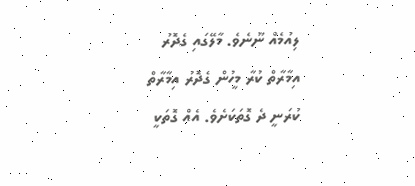ލިއުމެއް ނޫނެވެ. މާލޭގައި ގެދޮރު އިމާރާތް ކުރާ މީހުން ގެދޮރު އިމާރާތް ކުރަނީ ދެ ގޮތަކަށެވެ. އެއް ގޮތަކީ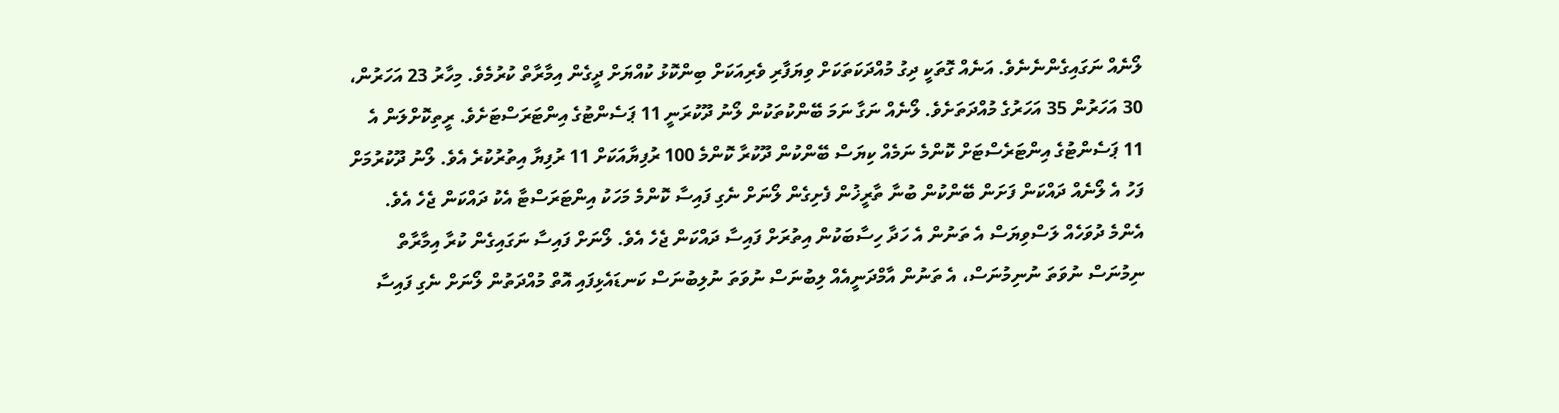ލޯނެއް ނަގައިގެންނެނެވެ. އަނެއް ގޮތަކީ ދިގު މުއްދަކަތަކަށް ވިޔަފާރި ވެރިއަކަށް ބިންކޮޅު ކުއްޔަށް ދީގެން އިމާރާތް ކުރުމެވެ. މިހާރު 23 އަހަރުން، 30 އަހަރުން 35 އަހަރުގެ މުއްދަތަށެވެ. ލޯނެއް ނަގާ ނަމަ ބޭންކުތަކުން ލޯނު ދޫކުރަނީ 11 ޕަސެންޓުގެ އިންޓަރަސްޓަށެވެ. ރީތިކޮށްލަން އެ 11 ޕަސެންޓުގެ އިންޓަރެސްޓަށް ކޮންމެ ނަމެއް ކިޔަސް ބޭންކުން ދޫކުރާ ކޮންމެ 100 ރުފިޔާއަކަށް 11 ރުފިޔާ އިތުރުކުރެ އެވެ. ލޯނު ދޫކުރުމަށް ފަހު އެ ލޯނެއް ދައްކަން ފަށަން ބޭންކުން ބުނާ ތާރީޚުން ފެށިގެން ލޯނަށް ނެގި ފައިސާ ކޮންމެ މަހަކު އިންޓަރަސްޓާ އެކު ދައްކަން ޖެހެ އެވެ. އެންމެ ދުވަހެއް ލަސްވިޔަސް އެ ތަނުން އެ ހަދާ ހިސާބަކުން އިތުރަށް ފައިސާ ދައްކަން ޖެހެ އެވެ. ލޯނަށް ފައިސާ ނަގައިގެން ކުރާ އިމާރާތް ނިމުނަސް ނުވަތަ ނުނިމުނަސް، އެ ތަނުން އާމްދަނީއެއް ލިބުނަސް ނުވަތަ ނުލިބުނަސް ކަނޑައެޅިފައި އޮތް މުއްދަތުން ލޯނަށް ނެގި ފައިސާ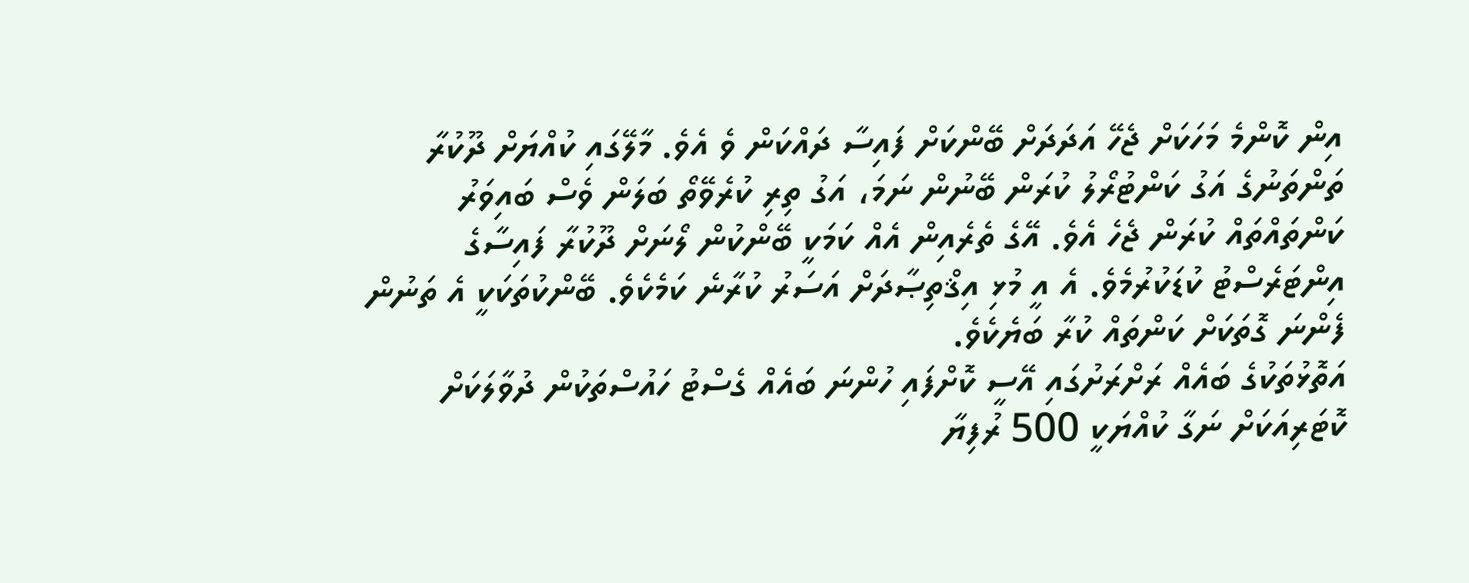އިން ކޮންމެ މަހަކަށް ޖެހޭ އަދަދަށް ބޭންކަށް ފައިސާ ދައްކަން ވެ އެވެ. މާލޭގައި ކުއްޔަށް ދޫކުރާ ތަންތަނުގެ އަގު ކަންޓުރޯލު ކުރަން ބޭނުން ނަމަ، އަގު ތިރި ކުރެވޭތޯ ބަލަން ވެސް ބައިވަރު ކަންތައްތައް ކުރަން ޖެހެ އެވެ. އޭގެ ތެރެއިން އެއް ކަމަކީ ބޭންކުން ލޯނަށް ދޫކުރާ ފައިސާގެ އިންޓަރެސްޓު ކުޑަކުރުމެވެ. އެ އީ މުޅި އިޤްތިޞާދަށް އަސަރު ކުރާނެ ކަމެކެވެ. ބޭންކުތަކަކީ އެ ތަނުން ފެންނަ ގޮތަކަށް ކަންތައް ކުރާ ބަޔެކެވެ.
އަތޮޅުތަކުގެ ބައެއް ރަށްރަށުގައި އޭސީ ކޮށްފައި ހުންނަ ބައެއް ގެސްޓު ހައުސްތަކުން ދުވާލަކަށް ކޮޓަރިއަކަށް ނަގާ ކުއްޔަކީ 500 ރުފިޔާ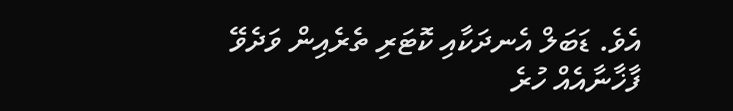އެވެ. ޑަބަލް އެނދަކާއި ކޮޓަރި ތެރެއިން ވަދެވޭ ފާޚާނާއެއް ހުރެ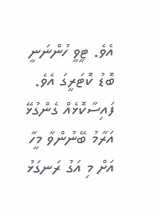އެވެ. ޓީވީ ހުންނަނީ ބޮޑު ކޮޓަރީގަ އެވެ. ފައިސާކޮޅެއް ގެންގުޅޭ އަރާމު ބޭނުންވާ މީހާ އަށް މި އަގު ރަނގަޅު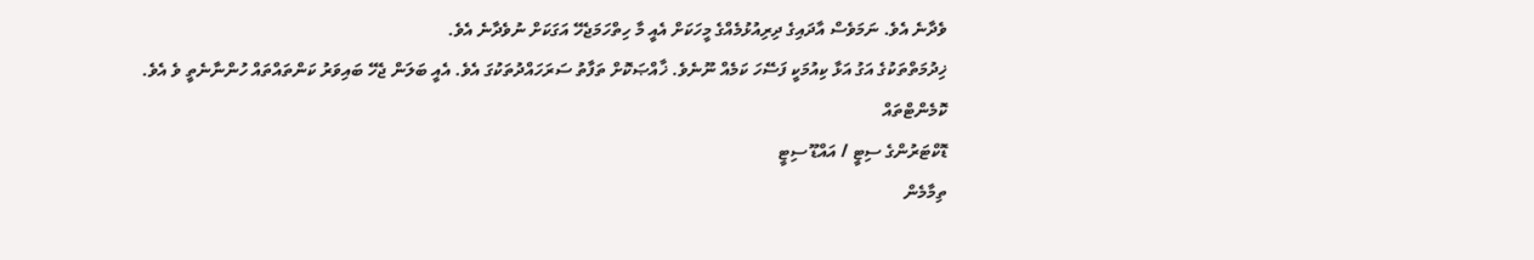ވެދާނެ އެވެ. ނަމަވެސް އާދައިގެ ދިރިއުޅުމެއްގެ މީހަކަށް އެއީ މާ ހިތްހަމަޖެހޭ އަގަކަށް ނުވެދާނެ އެވެ.
ޚިދުމަތްތަކުގެ އަގު އަޅާ ކިއުމަކީ ފަސޭހަ ކަމެއް ނޫނެވެ. ޚާއްޞަކޮށް ތަފާތު ސަރަހައްދުތަކުގަ އެވެ. އެއީ ބަލަން ޖެހޭ ބައިވަރު ކަންތައްތައް ހުންނާނެތީ ވެ އެވެ.
ކޮމެންޓްތައް
ޑޮކްޓަރުންގެ ސިޓީ / އައްޑޫ ސިޓީ
ތިމާމެން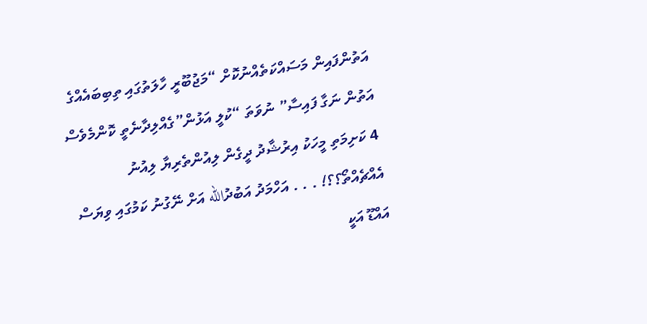އަތުންފައިން މަސައްކަތެއްނުކޮށް “މަޖުބޫރީ ހާލަތުގައި ތިބިބައެއްގެ އަތުން ނަގާ ފައިސާ” ނުވަތަ “ކުލީ އަޅުން”ގެއްލިދާނެތީ ކޮންމެވެސް 4 ކަށިމަތި މީހަކު އިރުޝާދު ދީގެން ލިއުންތެރިޔާ ލިއުނު އެއްޗެއްތޯ؟؟! . . . އަހްމަދު އަބުދުالله އަށް ނޭގުނު ކަމުގައި ވިޔަސް އައްޑޫ އަކީ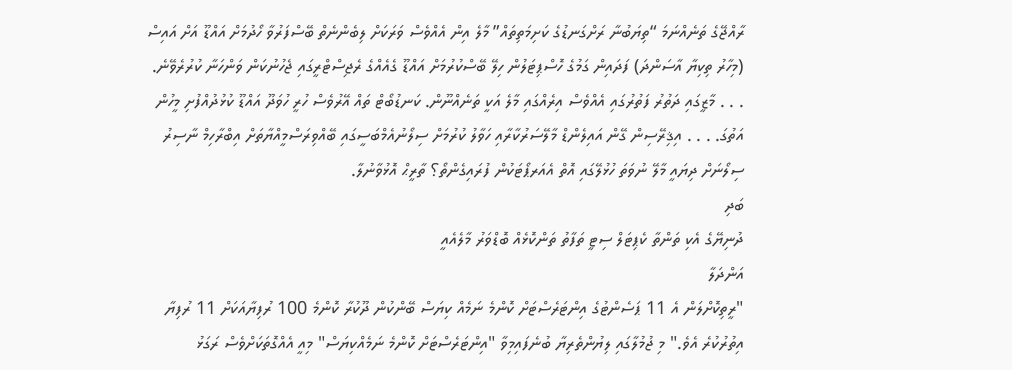ރާއްޖޭގެ ތަނެއްނަމަ “ތިޔަބުނާ ރަށްގަނޑުގެ ކަށިމަތިތައް” މާލެ އިން އެއްވެސް ވަރަކަށް ލިބެންނެތް ބޭސްފަރުވާ ހޯދުމަށް އައްޑޫ އަށް އައިސް (މިހާރު ތިކިޔާ އާސަންދަ) ފަދައިން ގަމުގެ ހޮސްޕިޓަލުން ހިލޭ ބޭސްކުރުމަށް އައްޑޫ ގެއެއްގެ ރެޖިސްޓްރީގައި ޖެހުނުކަން ވަންހަނާ ކުރުރެވޭނެ. . . . މާޒީގައި ދަތުރު ފަތުރުގައި އެއްވެސް އިރެއްގައި މާލެ އަކީ ތަނެއްނޫން. ކަނޑުބޯޓް ތައް އޭރުވެސް ހުރީ ހުވަދޫ އައްޑޫ ކުޅުދުއްފުށި މީހުން އަތުގަ. . . . އިޤިރޭސިން ގޭން އައިލެންޑް މާލޭސަރުކާރާއި ހަވާލު ކުރުމަށް ސިލޯނުއެމްބަސީގައި ބޭއްވިރަސްމީއްޔާތަށް އިބްރާހިމް ނާސިރު ސިލޯނަށް ދިޔައީ މާލޭ ނުވަތަ ހުޅުލޭގައި އޮތް އެއަރޕޯޓަކުން ފުރައިގެންތޯ؟ ތާރީޙް އޮޅުވާނުލާ.
ބަދި
ދުނިޔޭގެ އެކި ތަންތާ ކެޕިޓަލް ސިޓީ ތަފާތު ތަންކޮޅެއް ބޮޑްވަރު މާލެއެއީ
އަންދަލާ
"ރީތިކޮށްލަން އެ 11 ޕަސެންޓުގެ އިންޓަރެސްޓަށް ކޮންމެ ނަމެއް ކިޔަސް ބޭންކުން ދޫކުރާ ކޮންމެ 100 ރުފިޔާއަކަށް 11 ރުފިޔާ އިތުރުކުރެ އެވެ." މި ޖުމުލާގައި ލިޔުންތެރިޔާ ބުނެފައިމިވާ "އިންޓަރެސްޓަށް ކޮންމެ ނަމެއްކިޔަސް" މިއީ އެއްގޮތަކަށްވެސް ރަގަޅު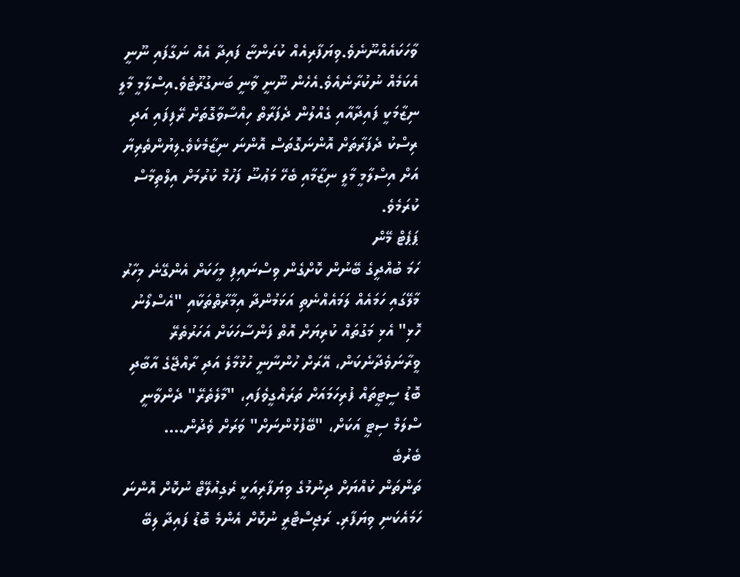ވާހަކައެއްނޫނެވެ.ވިޔަފާރިއެއް ކުރަންޏާ ފައިދާ އެއް ނަގާފައި ނޫނީ އެކަމެއް ނުކުރާނެއެވެ.އެހެން ނޫނީ ވާނީ ބަނގުރޫޓެވެ.އިސްލާމީ މާލީ ނިޒާމަކީ ފައިދާއާއި ގެއްލުން ދެފަރާތް ހިއްސާވާގޮތަށް ރޭފިފައި އަދި ރިސްކު ދެފަރާތަށް އޮންނަގޮތަސް އޮންނަ ނިޒާމެކެވެ.ލިޔުންތެރިޔާ އަށް އިސްލާމީ މާލީ ނިޒާމާއި ބެހޭ މަޢުޟޫ ފަހުމް ކުރުމަށް އިލްތިމާސް ކުރަމެވެ.
ޕަޕެޓް މޭން
ހަމަ ބުއްދީގެ ބޭނުން ކޮށްގެން ވިސްނައިފި މީހަކަށް އެންގޭނެ މިހާރު މާލޭގައި ހަމައެއް ލަމައެއްނެތި އަޅަމުންދާ އިމާރާތްތަކާއި "އެސްލޯނު ހޮޅި" އެޅި މަގުތައް ކުރިޔަށް އޮތް ފަންސާހަކަށް އަހަރުތެރޭ ވީރާނަވެދާނެކަން، އޭރަށް ހުންނާނީ ހުޅުމާލެ އަދި ރާއްޖޭގެ އާބާދި ބޮޑު ސީޓީތައް ފުރިހަމައަށް ތަރައްގީވެފައި، "މާލެތެރޭ" ދެންވާނީ ސްލަމް ސިޓީ އަކަށް، "ބޭފުޅުންނަށް" ވަރަށް ވެދުން....
ބެރުބެ
ތަންތަން ކުއްޔަށް ދިނުމުގެ ވިޔަފާރިއަކީ ރެގިއުލޭޓް ނުކޮށް އޮންނަ ހަމައެކަނި ވިޔަފާރި. ރަޖިސްޓްރީ ނުކޮށް އެންމެ ބޮޑު ފައިދާ ލިބޭ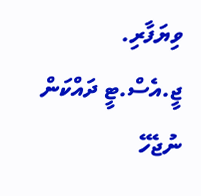ވިޔަފާރި. ޖީ.އެސް.ޓީ ދައްކަން ނުޖެހޭ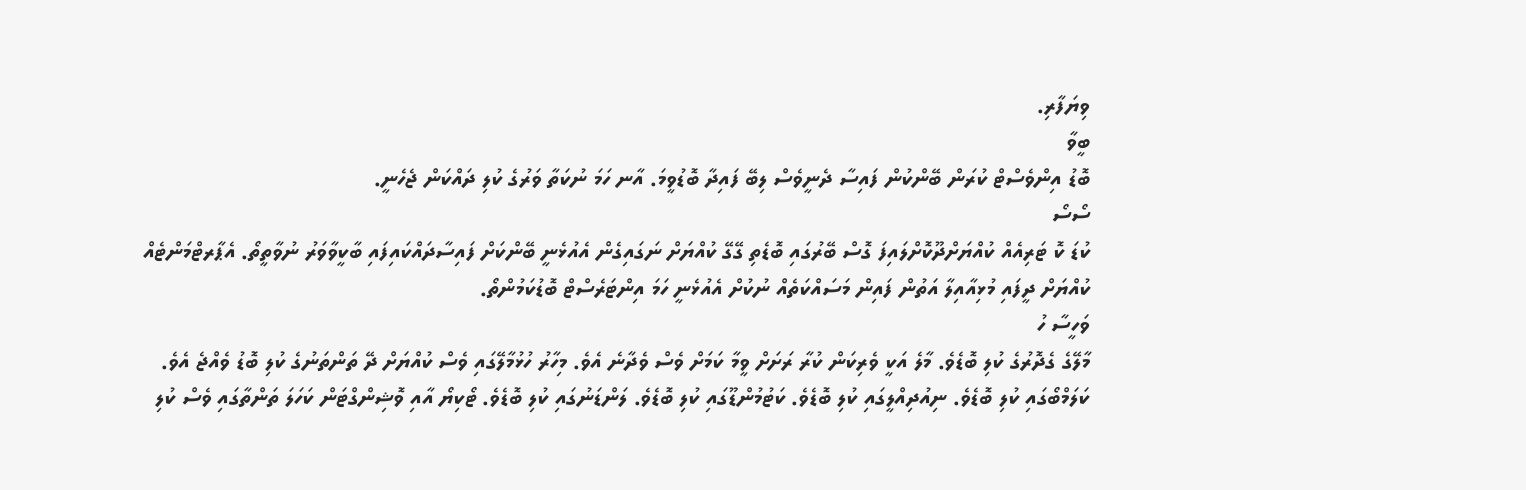ވިޔަފާރި.
ބީވާ
ބޮޑު އިންވެސްޓް ކުރަން ބޭންކުން ފައިސާ ދެނީވެސް ލިބޭ ފައިދާ ބޮޑުވީމަ. އާނ ހަމަ ނުކަތާ ވަރުގެ ކުލި ދައްކަން ޖެހެނީ.
ސޯސޯ
ކުޑަ ކޮ ޓަރިއެއް ކުއްޔަށްދޫކޮށްލައިފަ ގޮސް ބޭރުގައި ބޮޑެތި ގޭގޭ ކުއްޔަށް ނަގައިގެން އެއުޅެނީ ބޭންކަށް ފައިސާދައްކައިފައި ބާކީވާވަރު ނުވާތީތޯ. އެޕާރޓްމަންޓެއް ކުއްޔަށް ދީފައި މުޅިއާއިލާ އަތުން ފައިން މަސައްކަތެއް ނުކުށް އެއުޅެނީ ހަމަ އިންޓަރެސްޓް ބޮޑުކަމުންތޯ.
ވަހީސާ ހު
މާލޭގެ ގެދޮރުގެ ކުލި ބޮޑެވެ. މާލެ އަކީ ވެރިކަން ކުރާ ރަށަށް ވީމާ ކަމަށް ވެސް ވެދާނެ އެވެ. މިހާރު ހުޅުމާލޭގައި ވެސް ކުއްޔަށް ދޭ ތަންތަނުގެ ކުލި ބޮޑު ވެއްޖެ އެވެ. ކަލަމްބޯގައި ކުލި ބޮޑެވެ. ނިއުދިއްލީގައި ކުލި ބޮޑެވެ. ކަޓުމުންޑޫގައި ކުލި ބޮޑެވެ. ލަންޑަނުގައި ކުލި ބޮޑެވެ. ޓޯކިޔޯ އާއި ވޮޝިންގްޓަން ކަހަލަ ތަންތާގައި ވެސް ކުލި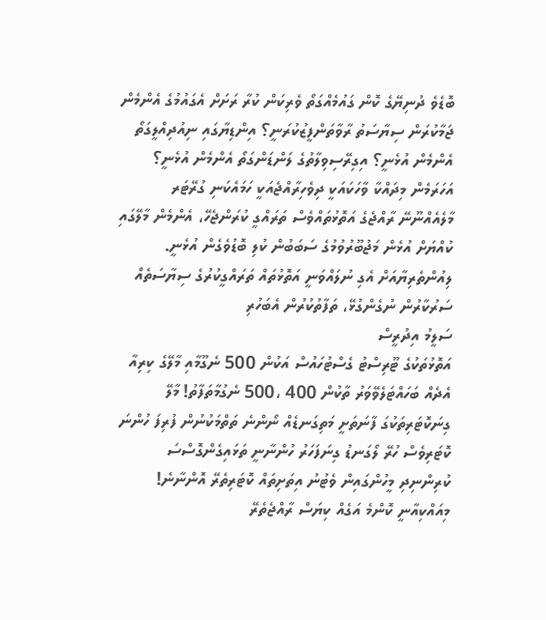ބޮޑެވެ ދުނިޔޭގެ ކޮން ގައުމެއްގަތޯ ވެރިކަން ކުރާ ރަށަށް އެގައުމުގެ އެންމެން ޖަމާކުރަން ސިޔާސަތު ރާވާތަންފީޒުކުރަނީ؟ އިންޑިޔާގައި ނިއުދިއްލީގަތޯ އެންމެން އުޅެނީ؟ އިގިރޭސިވިލާތުގެ ލަންޑަންގަތޯ އެންމެން އުޅެނީ؟ އަހަރަމެން މިދައްކާ ވާހަކައަކީ ދިވެހިރާއްޖެއަކީ ހަމައެކަނި ގުރޭޓަރ މާލެއެއްނޫނޭ ރާއްޖެގެ އަތޮޅުތައްވެސް ތަރައްގީ ކުރަންޖެހޭ، އެންމެން މާލޭގައި ކުއްޔަށް އުޅެން މަޖުބޫރުވުމުގެ ސަބަބުން ކުލި ބޮޑުވެގެން އުޅެނީ. ލިއުންތެރިޔާއަށް އެގި ނުލައްވަނީ އަތޮޅުތައް ތަރައްގީކުރުގެ ސިޔާސަތެއް ސަރުކާރުން ނުގެންގުޅޭ، ތަފާތުކުރުން އެބަހުރި
ސަލީމު އިދުރީސް
އަތޮޅުތަކުގެ ޓޫރިސްޓު ގެސްޓުހައުސް އަކުން 500 ނެގޫމާއި މާލޭގެ ކިރިއާ އެދެއް ބަހައްޓަލެވޭވަރު ތާކުން 400 ،500 ނެގުމާތަފާތު! މާލޭ ގިނަކޮޓަރިތަކުގަ ފާނަތަށީ މަތިގަނޑެއް ނޯންނެ ތަތްމަކުނުން ފުރިފަ ހުންނަ ކޮޓަރިވެސް ހުރޭ ލޯގަނޑު ގިނަފަހަރު ހުންނާނީ ތަޅައިގެންގޮސްސަ ކުރިންނިދި މީހުންގައިން ވެޓުނު އިތަށިތައް ކޮޓަރިތެރޭ އޮންނާނެ! މިއައްކިއާނީ ކޮންމެ އަގެއް ކިޔަސް ރާއްޖެތެރޭ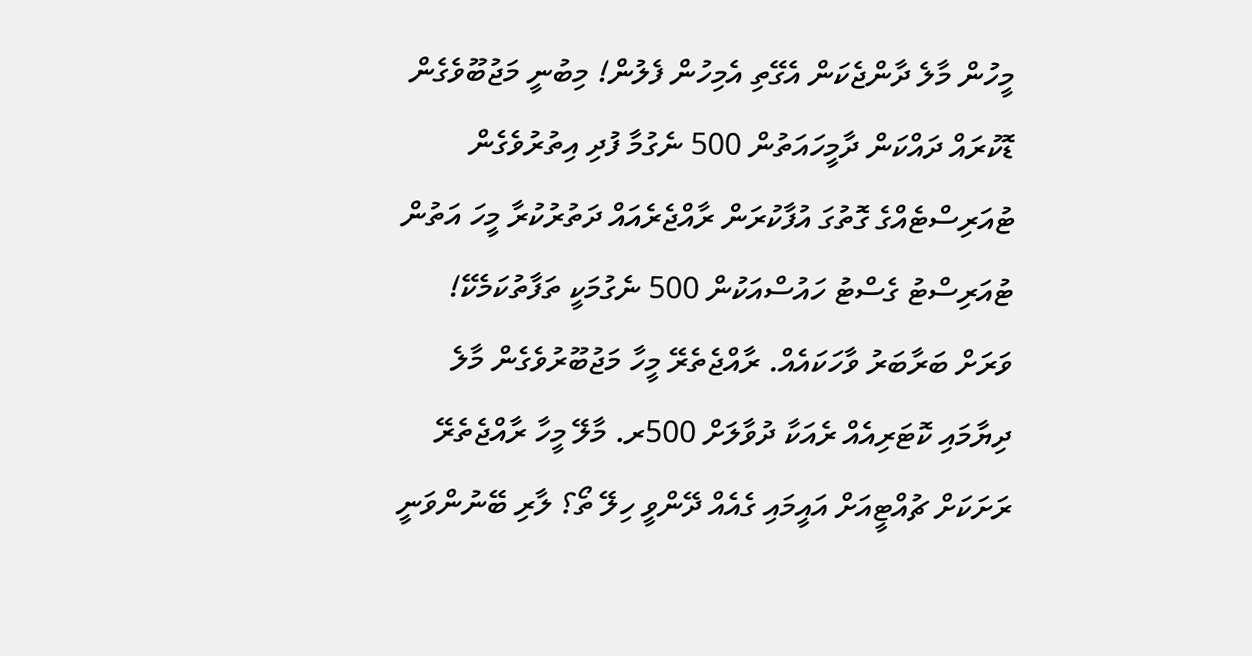މީހުން މާލެ ދާންޖެކަން އެގޭތި އެމިހުން ފެލުން! މިބުނީ މަޖުބޫވެގެން ޑޮކުރައް ދައްކަން ދާމީހައަތުން 500 ނެގުމާ ފުދި އިތުރުވެގެން ޓުއަރިސްޓެއްގެ ގޮތުގަ އުފާކުރަން ރާއްޖެރެއައް ދަތުރުކުރާ މީހަ އަތުން ޓުއަރިސްޓު ގެސްޓު ހައުސްއަކުން 500 ނެގުމަކީ ތަފާތުކަމެކޭ!
ވަރަށް ބަރާބަރު ވާހަކައެއް. ރާއްޖެތެރޭ މީހާ މަޖުބޫރުވެގެން މާލެ ދިޔާމައި ކޮޓަރިއެއް ރެއަކާ ދުވާލަށް 500ރ. މާލޭ މީހާ ރާއްޖެތެރޭ ރަށަކަށް ޗުއްޓީއަށް އައީމައި ގެއެއް ދޭންވީ ހިލޭ ތޯ؟ ލާރި ބޭނުންވަނީ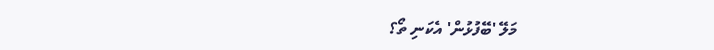މަލޭ 'ބޭފުޅުން' އެކަނި ތޯ؟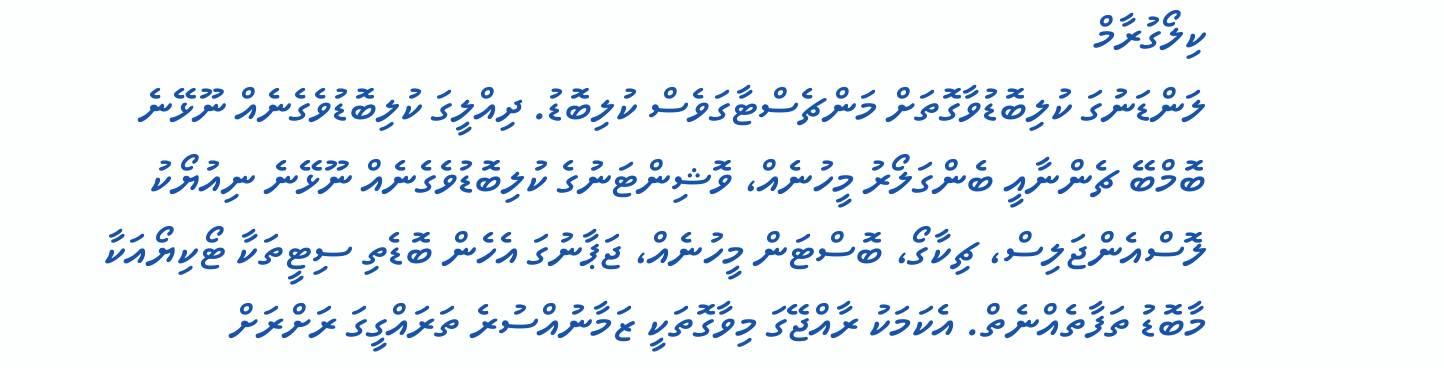ކިލޯގުރާމް
ލަންޑަނުގަ ކުލިބޮޑުވާގޮތަށް މަންޗެސްޓާގަވެސް ކުލިބޮޑު. ދިއްލީގަ ކުލިބޮޑުވެގެނެއް ނޫޅޭނެ ބޮމްބޭ ޗެންނާއީ ބެންގަލޯރު މީހުނެއް، ވޮޝިންޓަނުގެ ކުލިބޮޑުވެގެނެއް ނޫޅޭނެ ނިއުޔޯކު ލޮސްއެންޖަލިސް، ޗިކާގޯ، ބޮސްޓަން މީހުނެއް، ޖަޕާނުގަ އެހެން ބޮޑެތި ސިޓީތަކާ ޓޯކިޔޯއަކާ މާބޮޑު ތަފާތެއްނެތް. އެކަމަކު ރާއްޖޭގަ މިވާގޮތަކީ ޒަމާނުއްސުރެ ތަރައްގީގަ ރަށްރަށް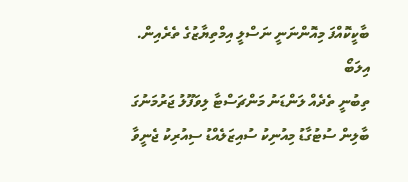ބާކީކޮއްފަ މިއޮންނަނީ ނަސްލީ އިމްތިޔާޒުގެ ތެރެއިން.
އިލަބޯ
ތިބުނީ ތެދެއް ލަންޑަނު މަންޗަސްޓާ ލިވަފޫލު ޖަރުމަނުގަ ބާލިން ސުޓުގާޑު މިއުނިކު ސުއިޒަލެއްޑު ސިއުރިކު ޖެނީވާ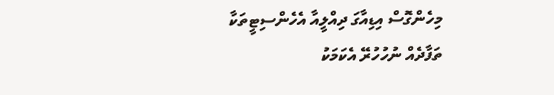މިހެންގޮސް އިޑިއާގަ ދިއްލީއާ އެހެންސިޓީތަކާ ތަފާދެއް ނުހުހުރޭ އެކަމަކު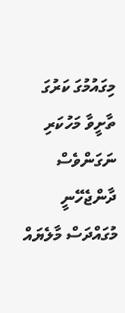މިގައުމުގަ ކަރުގަ ތާށީވާ މަހުކަރި ނަގަންވެސް ދާންޖެހޭނީ މުގައްދަސް މާލެޔައް